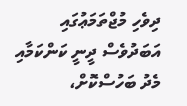ދިވެހި މުޖްތަމަޢުގައި އަބަދުވެސް ދީނީ ކަންކަމާއި މެދު ބަހުސްކޮށް،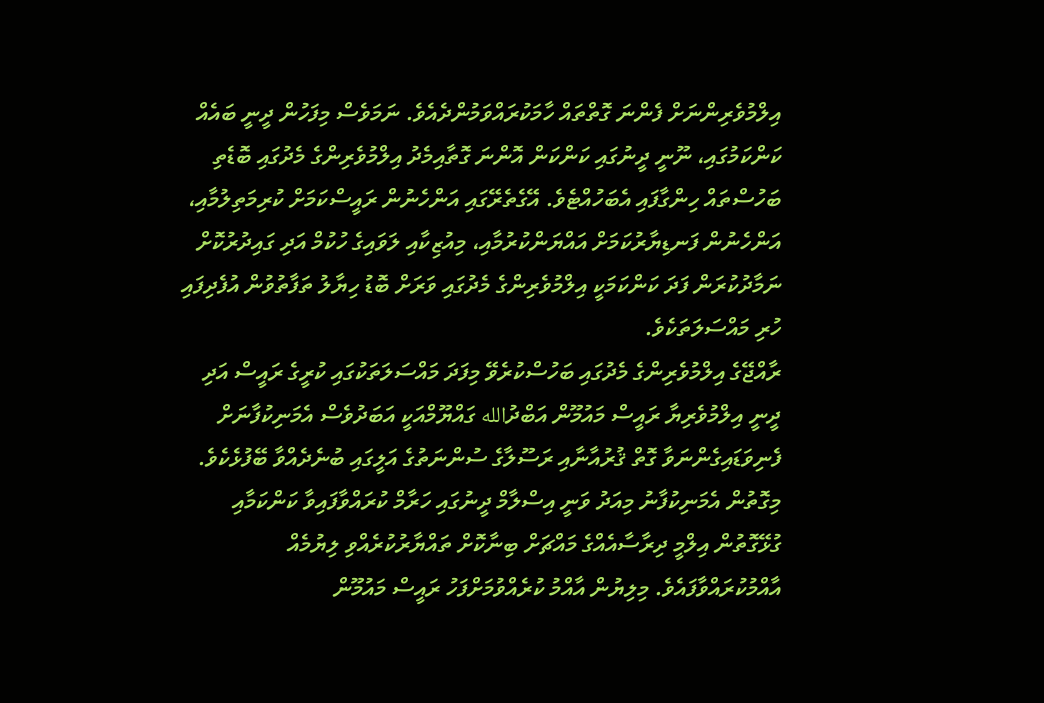އިލްމުވެރިންނަށް ފެންނަ ގޮތްތައް ހާމަކުރައްވަމުންދެއެވެ. ނަމަވެސް މިފަހުން ދީނީ ބައެއް ކަންކަމުގައި، ނޫނީ ދީނުގައި ކަންކަން އޮންނަ ގޮތާއިމެދު އިލްމުވެރިންގެ މެދުގައި ބޮޑެތި ބަހުސްތައް ހިންގާފައި އެބަހުއްޓެވެ. އޭގެތެރޭގައި އަންހެނުން ރައީސްކަމަށް ކުރިމަތިލުމާއި، އަންހެނުން ފަނޑިޔާރުކަމަށް އައްޔަންކުރުމާއި، މިއުޒިކާއި ލަވައިގެ ހުކުމް އަދި ގައިދުރުކޮށް ނަމާދުކުރަން ފަދަ ކަންކަމަކީ އިލްމުވެރިންގެ މެދުގައި ވަރަށް ބޮޑު ހިޔާލު ތަފާތުވުން އުފެދިފައި ހުރި މައްސަލަތަކެވެ.
ރާއްޖޭގެ އިލްމުވެރިންގެ މެދުގައި ބަހުސްކުރެވޭ މިފަދަ މައްސަލަތަކުގައި ކުރީގެ ރައީސް އަދި ދީނީ އިލްމުވެރިޔާ ރައީސް މައުމޫން އަބްދުالله ގައްޔޫމްއަކީ އަބަދުވެސް އެމަނިކުފާނަށް ފެނިވަޑައިގެންނަވާ ގޮތް ޤުރުއާނާއި ރަސޫލާގެ ސުންނަތުގެ އަލީގައި ބުނެދެއްވާ ބޭފުޅެކެވެ. މިގޮތުން އެމަނިކުފާނު މިއަދު ވަނީ އިސްލާމް ދީނުގައި ހަރާމް ކުރައްވާފައިވާ ކަންކަމާއި ގުޅޭގޮތުން އިލްމީ ދިރާސާއެއްގެ މައްޗަށް ބިނާކޮށް ތައްޔާރުކުރެއްވި ލިޔުމެއް އާއްމުކުރައްވާފައެވެ. މިލިޔުން އާއްމު ކުރެއްވުމަށްފަހު ރައީސް މައުމޫން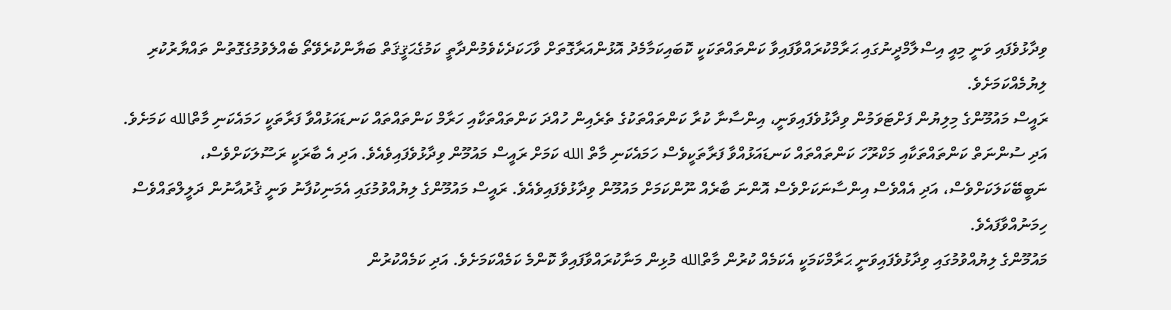ވިދާޅުވެފައި ވަނީ މިއީ އިސްލާމްދީނުގައި ޙަރާމްކުރައްވާފައިވާ ކަންތައްތަކަކީ ކޮބައިކަމާމެދު އޮޅުންއަރާގޮތަށް ވާހަކަދެކެވެމުންދާތީ ކަމުގެޙަޤީޤަތް ބަޔާންކުރެވޭތޯ ބެއްލެވުމުގެގޮތުން ތައްޔާރުކުރި ލިޔުމެއްކަމަށެވެ.
ރައީސް މައުމޫންގެ މިލިޔުން ފަށްޓަވަމުން ވިދާޅުވެފައިވަނީ، އިންސާނާ ކުރާ ކަންތައްތަކުގެ ތެރެއިން ހުއްދަ ކަންތައްތަކާއި ހަރާމް ކަންތައްތައް ކަނޑައަޅުއްވާ ފަރާތަކީ ހަމައެކަނި މާތްالله ކަމަށެވެ. އަދި ސުންނަތް ކަންތައްތަކާއި މަކްރޫހަ ކަންތައްތައް ކަނޑައަޅުއްވާ ފަރާތަކީވެސް ހަމައެކަނި މާތް الله ކަމަށް ރައީސް މައުމޫން ވިދާޅުވެފައިވެއެވެ. އަދި އެ ބާރަކީ ރަސޫލަކަށްވެސް، ނަބީބޭކަލަކަށްވެސް، އަދި އެއްވެސް އިންސާނަކަށްވެސް އޮންނަ ބާރެއް ނޫންކަމަށް މައުމޫން ވިދާޅުވެފައިވެއެވެ. ރައީސް މައުމޫންގެ ލިޔުއްވުމުގައި އެމަނިކުފާނު ވަނީ ޤުރުއާނުން ދަލީލްތައްވެސް ހިމަނުއްވާފައެވެ.
މައުމޫންގެ ލިޔުއްވުމުގައި ވިދާޅުވެފައިވަނީ ޙަރާމްކަމަކީ އެކަމެއް ކުރުން މާތްالله މުޅިން މަނާކުރައްވާފައިވާ ކޮންމެ ކަމެއްކަމަށެވެ. އަދި ކަމެއްކުރުން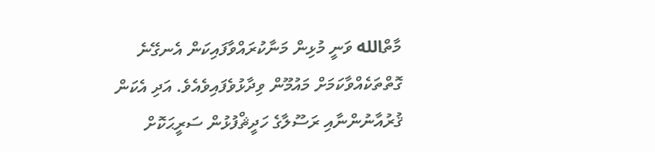މާތްالله ވަނީ މުޅިން މަނާކުރައްވާފައިކަން އެނގޭނެ ގޮތްތަކެއްވާކަމަށް މައުމޫން ވިދާޅުވެފައިވެއެވެ. އަދި އެކަން ޤުރުއާނުންނާއި ރަސޫލާގެ ހަދީޘްފުޅުން ސަރީޙަކޮށް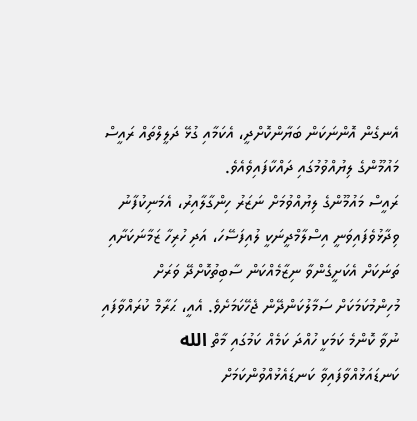އެނގެން އޮންނަކަން ބަޔާންކޮށްދީ، އެކަމާއި ގުޅޭ ދަލީލްތައް ރައީސް މައުމޫންގެ ލިޔުއްވުމުގައި ދައްކާފައިވެއެވެ.
ރައީސް މައުމޫންގެ ލިޔުއްވުމަށް ނަޒަރު ހިންގާލާއިރު، އެމަނިކުފާނު ވިދާޅުވެފައިވަނީ އިސްލާމްދީނަކީ ލުއިފަސޭހަ، އަދި ހުރިހާ ޒަމާނަކަށާއި ތަނަކަށް އެކަށީގެންވާ ނިޒާމެއްކަން ސާބިތުކޮށްދޭ ވަރަށް މުހިންމުކަމަކަށް ސަމާލުކަންދޭން ޖެހޭކަމަށެވެ. އެއީ، ޙަރާމް ކުރައްވާފައި ނުވާ ކޮންމެ ކަމަކީ ހުއްދަ ކަމެއް ކަމުގައި މާތް الله ކަނޑައަޅުއްވާފައިވާ ކަނޑައެޅުއްވުންކަމަށް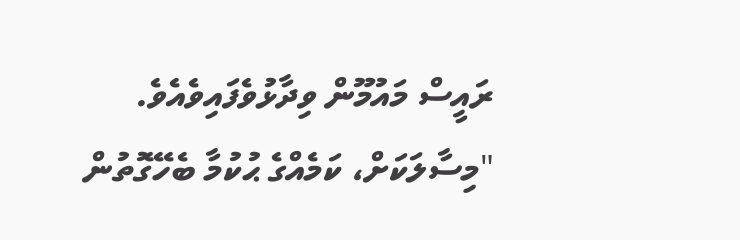ރައީސް މައުމޫން ވިދާޅުވެފައިވެއެވެ.
"މިސާލަކަށް، ކަމެއްގެ ޙުކުމާ ބެހޭގޮތުން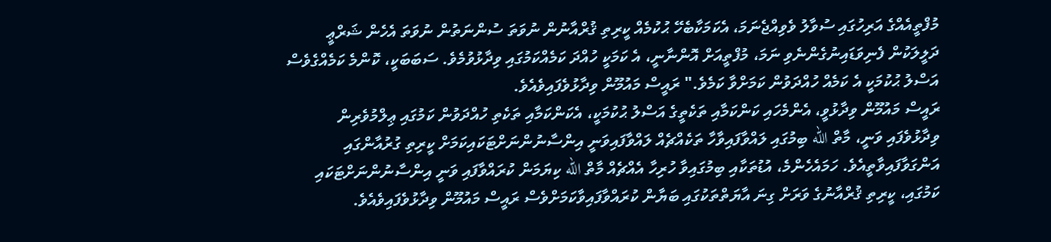މުފްތީއެއްގެ އަރިހުގައި ސުވާލު ވެވިއްޖެނަމަ، އެކަމަކާބެހޭ ޙުކުމެއް ކީރިތި ޤުރްއާނުން ނުވަތަ ސުންނަތުން ނުވަތަ އެހެން ޝަރްޢީ ދަލީލަކުން ފެނިވަޑައިނުގެންނެވި ނަމަ، މުފްތީއަށް އޮންނާނީ، އެ ކަމަކީ ހުއްދަ ކަމެއްކަމުގައި ވިދާޅުވުމެވެ. ސަބަބަކީ، ކޮންމެ ކަމެއްގެވެސް އަސްލު ޙުކުމަކީ އެ ކަމެއް ހުއްދަވުން ކަމަށްވާ ކަމެވެ." ރައީސް މައުމޫން ވިދާޅުވެފައިވެއެވެ.
ރައީސް މައުމޫން ވިދާޅުވީ، އެންމެހައި ކަންކަމާއި ތަކެތީގެ އަސްލު ޙުކުމަކީ، އެކަންކަމާއި ތަކެތި ހުއްދަވުން ކަމުގައި ޢިލްމުވެރިން ވިދާޅުވެފައި ވަނީ، މާތް الله ބިމުގައި ލައްވާފައިވާހާ ތަކެއްޗެއް ލައްވާފައިވަނީ އިންސާނުންނަށްޓަކައިކަމަށް ކީރިތި ގުރުއާންގައި އަންގަވާފައިވާތީއެވެ. ހަމައެހެންމެ، އުޑުތަކާއި ބިމުގައިވާ ހުރިހާ އެއްޗެއް މާތް الله ކިޔަމަން ކުރައްވާފައި ވަނީ އިންސާނުންނަށްޓަކައި ކަމުގައި، ކީރިތި ޤުރްއާނުގެ ވަރަށް ގިނަ އާޔަތްތަކުގައި ބަޔާން ކުރައްވާފައިވާކަމަށްވެސް ރައީސް މައުމޫން ވިދާޅުވެފައިވެއެވެ.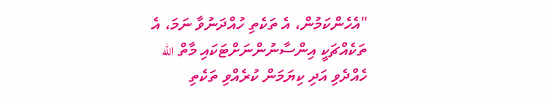"އެހެންކަމުން، އެ ތަކެތި ހުއްދަނުވާ ނަމަ، އެ ތަކެއްޗަކީ އިންސާނުންނަށްޓަކައި މާތް الله ހެއްދެވި އަދި ކިޔަމަން ކުރެއްވި ތަކެތި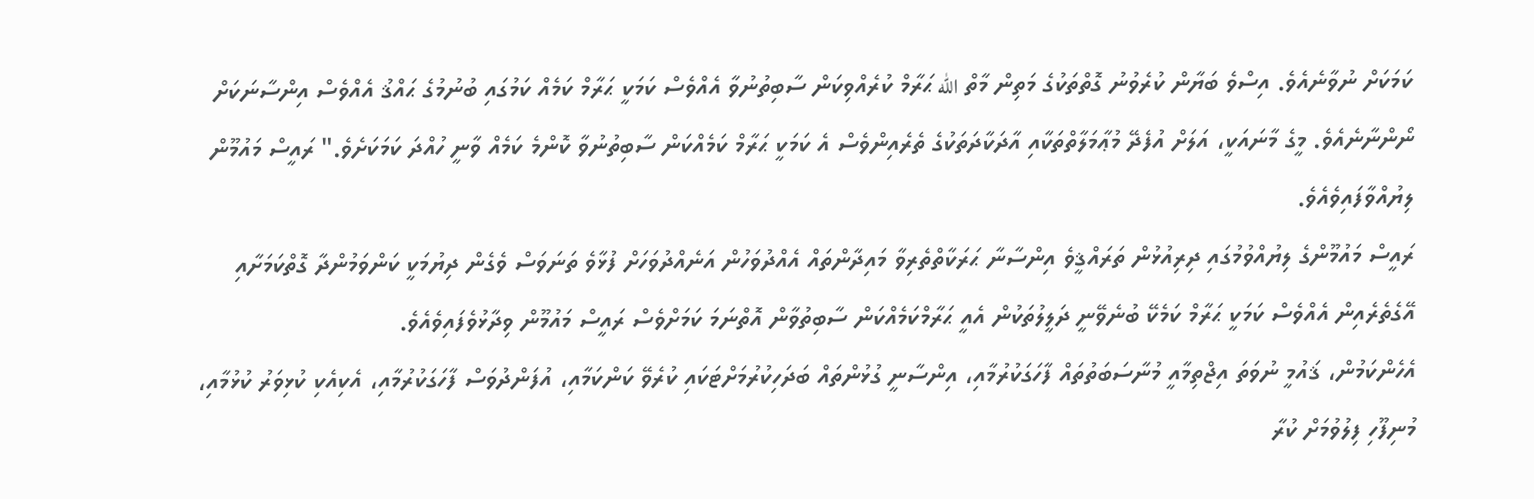ކަމަކަށް ނުވާނެއެވެ. އިސްވެ ބަޔާން ކުރެވުނު ގޮތްތަކުގެ މަތިން މާތް الله ޙަރާމް ކުރެއްވިކަން ސާބިތުނުވާ އެއްވެސް ކަމަކީ ޙަރާމް ކަމެއް ކަމުގައި ބުނުމުގެ ޙައްޤު އެއްވެސް އިންސާނަކަށް ނޯންނާނެއެވެ. މީގެ މާނައަކީ، އަލަށް އުފެދޭ މުޢާމަލާތްތަކާއި އާދަކާދަތަކުގެ ތެރެއިންވެސް އެ ކަމަކީ ޙަރާމް ކަމެއްކަން ސާބިތުނުވާ ކޮންމެ ކަމެއް ވާނީ ހުއްދަ ކަމަކަށެވެ." ރައީސް މައުމޫން ލިޔުއްވާފައިވެއެވެ.
ރައީސް މައުމޫންގެ ލިޔުއްވުމުގައި ދިރިއުޅުން ތަރައްޤީވެ އިންސާނާ ޙަރަކާތްތެރިވާ މައިދާންތައް އެއްދުވަހުން އަނެއްދުވަހަށް ފުޅާވެ ތަނަވަސް ވެގެން ދިޔުމަކީ ކަންވަމުންދާ ގޮތްކަމަށާއި އޭގެތެރެއިން އެއްވެސް ކަމަކީ ޙަރާމް ކަމެކޭ ބުނެވޭނީ ދަލީލުތަކުން އެއީ ޙަރާމްކަމެއްކަން ސާބިތުވާން އޮތްނަމަ ކަމަށްވެސް ރައީސް މައުމޫން ވިދާޅުވެފައިވެއެވެ.
އެހެންކަމުން، ޤައުމީ ނުވަތަ އިޖްތިމާއީ މުނާސަބަތުތައް ފާހަގަކުރުމާއި، އިންސާނީ ގުޅުންތައް ބަދަހިކުރުމަށްޓަކައި ކުރެވޭ ކަންކަމާއި، އުފަންދުވަސް ފާހަގަކުރުމާއި، އެކިއެކި ކުޅިވަރު ކުޅުމާއި، މުނިފޫހި ފިލުވުމަށް ކުރާ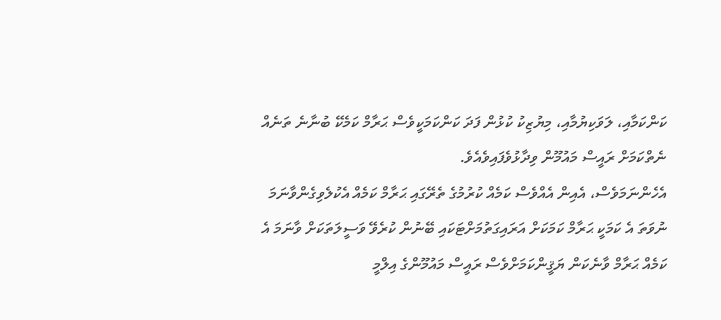ކަންކަމާއި، ލަވަކިޔުމާއި، މިޔުޒިކު ކުޅުން ފަދަ ކަންކަމަކީވެސް ޙަރާމް ކަމެކޭ ބުނާނެ ތަނެއް ނެތްކަމަށް ރައީސް މައުމޫން ވިދާޅުވެފައިވެއެވެ.
އެހެންނަމަވެސް، އެއިން އެއްވެސް ކަމެއް ކުރުމުގެ ތެރޭގައި ޙަރާމް ކަމެއް އެކުލެވިގެންވާނަމަ ނުވަތަ އެ ކަމަކީ ޙަރާމް ކަމަކަށް އަރައިގަތުމަށްޓަކައި ބޭނުން ކުރެވޭ ވަސީލަތަކަށް ވާނަމަ އެ ކަމެއް ޙަރާމް ވާނެކަން ޔަޤީންކަމަށްވެސް ރައީސް މައުމޫންގެ އިލްމީ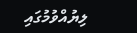ލިޔުއްވުމުގައި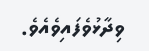ވިދާޅުވެފައިވެއެވެ.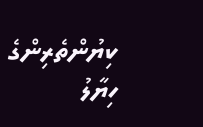ކިޔުންތެރިންގެ ހިޔާލު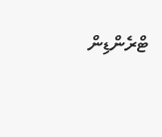ޓްރެންޑިން